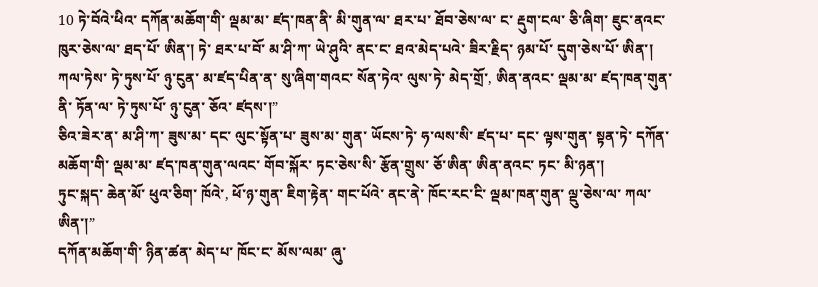10 ཏེ་བོའེ་ཕིའ་ དཀོན་མཆོག་གི་ ལྡམ་མ་ ཛད་ཁན་ནི་ མི་གུན་ལ་ ཐར་པ་ ཐོབ་ཅེས་ལ་ ང་ རྡུག་ངལ་ ཅི་ཞིག་ ཇུང་ནའང་ ཁུར་ཅེས་ལ་ ཐད་པོ་ ཨིན་། ཏེ་ ཐར་པ་བོ་ མ་ཤི་ཀ་ ཡེ་ཤུའི་ ནང་ང་ ཐའ་མེད་པའེ་ ཟིར་རྗིད་ ཉམ་པོ་ དུག་ཅེས་པོ་ ཨིན་།
ཀལ་ཏེས་ ཏེ་ཏུས་པོ་ ཉུ་ངུན་ མ་ཛད་པིན་ན་ སུ་ཞིག་གའང་ སོན་ཏེའ་ ལུས་ཏེ་ མེད་གྲོ་, ཨིན་ནའང་ ལྡམ་མ་ ཛད་ཁན་གུན་ནི་ ཏོན་ལ་ ཏེ་ཏུས་པོ་ ཉུ་ངུན་ ཅོའ་ ཛདས་།”
ཅིའ་ཟེར་ན་ མ་ཤི་ཀ་ ཟུས་མ་ དང་ ལུང་སྟོན་པ་ ཟུས་མ་ གུན་ ཡོངས་ཏེ་ ཧ་ལས་སི་ ཛད་པ་ དང་ ལྟས་གུན་ སྟན་ཏེ་ དཀོན་མཆོག་གི་ ལྡམ་མ་ ཛད་ཁན་གུན་ལའང་ གོབ་སྐོར་ ཏང་ཅེས་སི་ རྩོན་གྲུས་ ཅོ་ཨིན་ ཨིན་ནའང་ ཏང་ མི་ཉན་།
ཏུང་སྐད་ ཆེན་མོ་ ཕུའ་ཅིག་ ཁོའེ་, ཕོ་ཉ་གུན་ ཇིག་རྟེན་ གང་པོའེ་ ནང་ནེ་ ཁོང་རང་ངི་ ལྡམ་ཁན་གུན་ ལྡུ་ཅེས་ལ་ ཀལ་ཨིན་།”
དཀོན་མཆོག་གི་ ཉིན་ཚན་ མེད་པ་ ཁོང་ང་ མོས་ལམ་ ཞུ་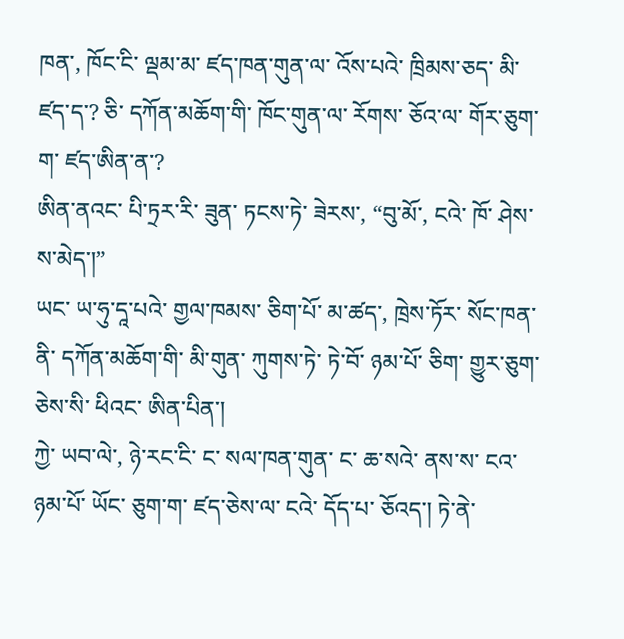ཁན་, ཁོང་ངི་ ལྡམ་མ་ ཛད་ཁན་གུན་ལ་ འོས་པའེ་ ཁྲིམས་ཅད་ མི་ཛད་ད་? ཅི་ དཀོན་མཆོག་གི་ ཁོང་གུན་ལ་ རོགས་ ཅོའ་ལ་ གོར་ཅུག་ག་ ཛད་ཨིན་ན་?
ཨིན་ནའང་ པི་ཏྲར་རི་ ཟུན་ ཏངས་ཏེ་ ཟེརས་, “བུ་མོ་, ངའེ་ ཁོ་ ཤེས་ས་མེད་།”
ཡང་ ཡ་ཧུ་དཱ་པའེ་ གྱལ་ཁམས་ ཅིག་པོ་ མ་ཚད་, ཁྲེས་ཏོར་ སོང་ཁན་ནི་ དཀོན་མཆོག་གི་ མི་གུན་ ཀུགས་ཏེ་ ཏེ་བོ་ ཉམ་པོ་ ཅིག་ གྱུར་ཅུག་ཅེས་སི་ ཕིའང་ ཨིན་པིན་།
ཀྱེ་ ཡབ་ལེ་, ཉེ་རང་ངི་ ང་ སལ་ཁན་གུན་ ང་ ཆ་སའེ་ ནས་ས་ ངའ་ ཉམ་པོ་ ཡོང་ ཅུག་ག་ ཛད་ཅེས་ལ་ ངའེ་ དོད་པ་ ཅོའད་། ཏེ་ནེ་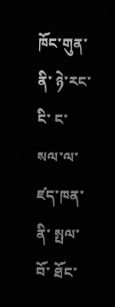ཁོང་གུན་ནི་ ཉེ་རང་ངི་ ང་ སལ་ལ་ ཛད་ཁན་ནི་ སྤལ་བོ་ ཐོང་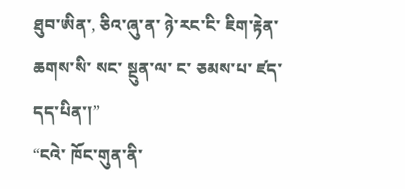ཐུབ་ཨིན་, ཅིའ་ཞུ་ན་ ཉེ་རང་ངི་ ཇིག་རྟེན་ ཆགས་སི་ སང་ སྔུན་ལ་ ང་ ཅམས་པ་ ཛད་དད་པིན་།”
“ངའེ་ ཁོང་གུན་ནི་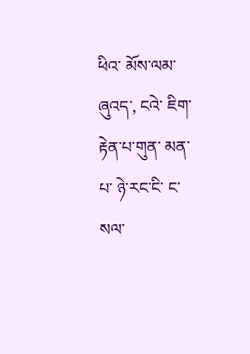ཕིའ་ མོས་ལམ་ ཞུའད་, ངའེ་ ཇིག་རྟེན་པ་གུན་ མན་པ་ ཉེ་རང་ངི་ ང་ སལ་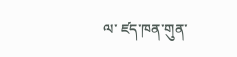ལ་ ཛད་ཁན་གུན་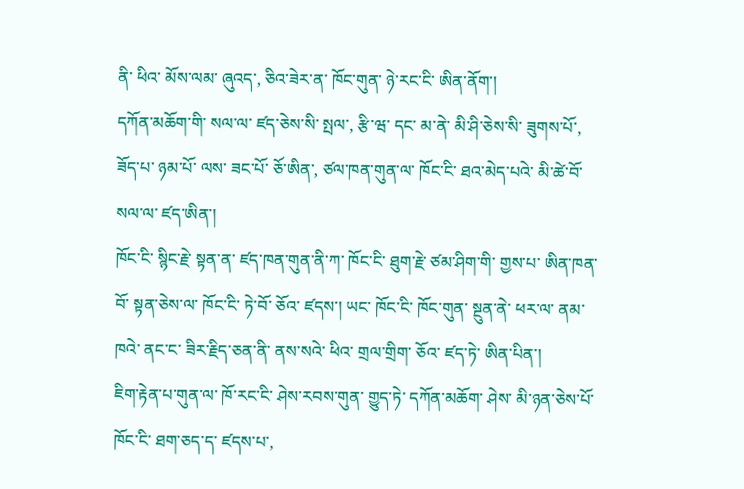ནི་ ཕིའ་ མོས་ལམ་ ཞུའད་, ཅིའ་ཟེར་ན་ ཁོང་གུན་ ཉེ་རང་ངི་ ཨིན་ནོག་།
དཀོན་མཆོག་གི་ སལ་ལ་ ཛད་ཅེས་སི་ སྤལ་, རྩི་ཝ་ དང་ མ་ནེ་ མི་ཤི་ཅེས་སི་ ཟུགས་པོ་, ཟོད་པ་ ཉམ་པོ་ ལས་ ཟང་པོ་ ཅོ་ཨིན་, ཙལ་ཁན་གུན་ལ་ ཁོང་ངི་ ཐའ་མེད་པའེ་ མི་ཚེ་བོ་ སལ་ལ་ ཛད་ཨིན་།
ཁོང་ངི་ སྙིང་རྗེ་ སྟན་ན་ ཛད་ཁན་གུན་ནི་ཀ་ ཁོང་ངི་ ཐུག་རྗེ་ ཙམ་ཤིག་གི་ གྱས་པ་ ཨིན་ཁན་བོ་ སྟན་ཅེས་ལ་ ཁོང་ངི་ ཏེ་བོ་ ཅོའ་ ཛདས་། ཡང་ ཁོང་ངི་ ཁོང་གུན་ སྔུན་ནེ་ ཕར་ལ་ ནམ་ཁའེ་ ནང་ང་ ཟིར་རྗིད་ཅན་ནི་ ནས་སའེ་ ཕིའ་ གྲལ་གྲིག་ ཅོའ་ ཛད་ཏེ་ ཨིན་པིན་།
ཇིག་རྟེན་པ་གུན་ལ་ ཁོ་རང་ངི་ ཤེས་རབས་གུན་ གྱུད་ཏེ་ དཀོན་མཆོག་ ཤེས་ མི་ཉན་ཅེས་པོ་ ཁོང་ངི་ ཐག་ཅད་ད་ ཛདས་པ་,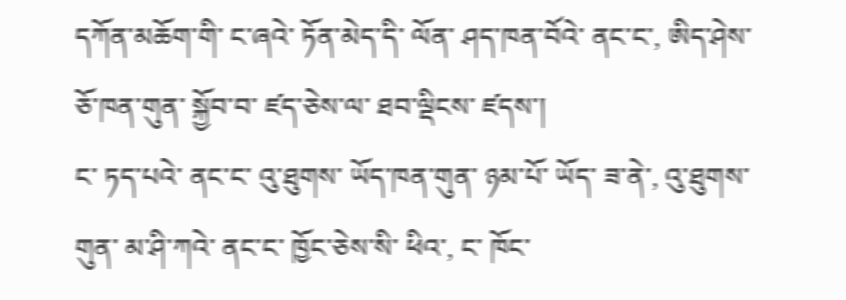དཀོན་མཆོག་གི་ ང་ཞའེ་ ཏོན་མེད་དི་ ལོན་ ཤད་ཁན་བོའེ་ ནང་ང་, ཨིད་ཤེས་ ཅོ་ཁན་གུན་ སྐྱོབ་བ་ ཛད་ཅེས་ལ་ ཐབ་ལྡིངས་ ཛདས་།
ང་ ཏད་པའེ་ ནང་ང་ འུ་ཐུགས་ ཡོད་ཁན་གུན་ ཉམ་པོ་ ཡོད་ ཟ་ནེ་, འུ་ཐུགས་གུན་ མ་ཤི་ཀའེ་ ནང་ང་ ཁྱོང་ཅེས་སི་ ཕིའ་, ང་ ཁོང་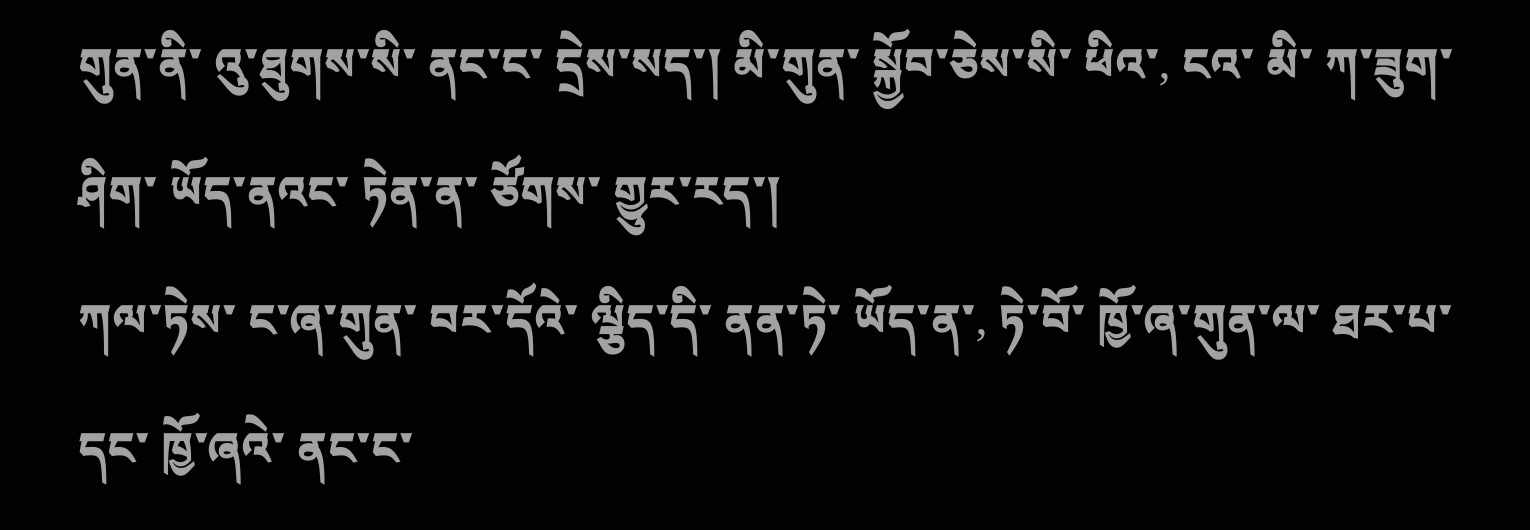གུན་ནི་ འུ་ཐུགས་སི་ ནང་ང་ དྲེས་སད་། མི་གུན་ སྐྱོབ་ཅེས་སི་ ཕིའ་, ངའ་ མི་ ཀ་ཟུག་ཤིག་ ཡོད་ནའང་ ཏེན་ན་ ཙོགས་ གྱུར་རད་།
ཀལ་ཏེས་ ང་ཞ་གུན་ བར་དོའེ་ ལྕིད་དི་ ནན་ཏེ་ ཡོད་ན་, ཏེ་བོ་ ཁྱོ་ཞ་གུན་ལ་ ཐར་པ་ དང་ ཁྱོ་ཞའེ་ ནང་ང་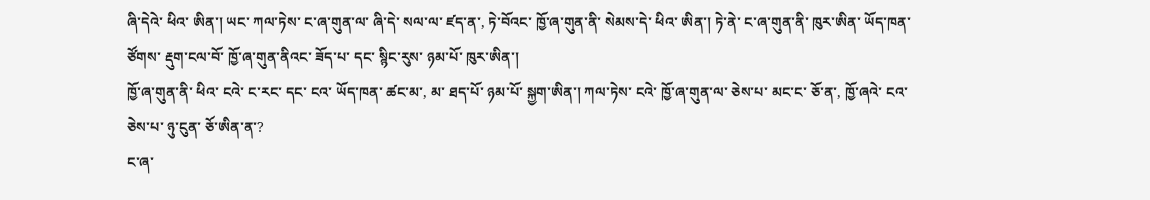ཞི་དེའེ་ ཕིའ་ ཨིན་། ཡང་ ཀལ་ཏེས་ ང་ཞ་གུན་ལ་ ཞི་དེ་ སལ་ལ་ ཛད་ན་, ཏེ་བོའང་ ཁྱོ་ཞ་གུན་ནི་ སེམས་དེ་ ཕིའ་ ཨིན་། ཏེ་ནེ་ ང་ཞ་གུན་ནི་ ཁུར་ཨིན་ ཡོད་ཁན་ ཙོགས་ རྡུག་ངལ་བོ་ ཁྱོ་ཞ་གུན་ནིའང་ ཟོད་པ་ དང་ སྙིང་རུས་ ཉམ་པོ་ ཁུར་ཨིན་།
ཁྱོ་ཞ་གུན་ནི་ ཕིའ་ ངའེ་ ང་རང་ དང་ ངའ་ ཡོད་ཁན་ ཚང་མ་, མ་ ཐད་པོ་ ཉམ་པོ་ སྐྱག་ཨིན་། ཀལ་ཏེས་ ངའེ་ ཁྱོ་ཞ་གུན་ལ་ ཅེས་པ་ མང་ང་ ཅོ་ན་, ཁྱོ་ཞའེ་ ངའ་ ཅེས་པ་ ཉུ་ངུན་ ཅོ་ཨིན་ན་?
ང་ཞ་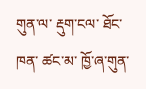གུན་ལ་ རྡུག་ངལ་ ཐོང་ཁན་ ཚང་མ་ ཁྱོ་ཞ་གུན་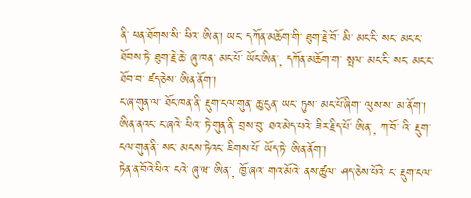ནི་ ཕན་ཐོགས་སི་ ཕིའ་ ཨིན་། ཡང་ དཀོན་མཆོག་གི་ ཐུག་རྗེ་བོ་ མི་ མང་ངི་ སང་ མང་ང་ ཐོབས་ཏེ་ ཐུག་རྗེ་ཆེ་ ཞུ་ཁན་ མང་པོ་ ཡོང་ཨིན་, དཀོན་མཆོག་ག་ སྤལ་ མང་ངི་ སང་ མང་ང་ ཐོབ་བ་ ཛད་ཅེས་ ཨིན་ནོག་།
ང་ཞ་གུན་ལ་ ཐོང་ཁན་ནི་ རྡུག་ངལ་གུན་ ཆུ་ངུན་ ཡང་ ཏུས་ མང་པོ་ཞིག་ ལུས་ས་ མ་ནོག་། ཨིན་ནའང་ ང་ཞའེ་ ཕིའ་ ཏེ་གུན་ནི་ བྲས་བུ་ ཐའ་མེད་པའེ་ ཟིར་རྗིད་པོ་ ཨིན་, ཀ་བོ་ འི་ རྡུག་ངལ་གུན་ནི་ སང་ མངས་ཏེའང་ ཇིགས་པོ་ ཡོད་ཏེ་ ཨིན་ནོག་།
ཏེན་ན་བོའེ་ཕིའ་ ངའེ་ ཞུ་ཝ་ ཨིན་, ཁྱོ་ཞའ་ གའ་མོའེ་ ནས་ཚུལ་ ཤད་ཅེས་པོའེ་ ང་ རྡུག་ངལ་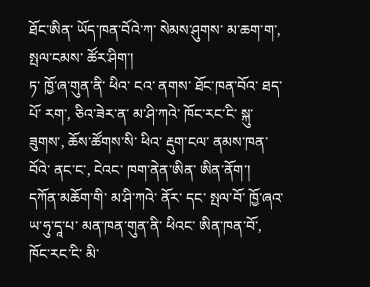ཐོང་ཨིན་ ཡོད་ཁན་བོའེ་ཀ་ སེམས་ཤུགས་ མ་ཆག་ག་, སྤལ་ངམས་ ཚོར་ཤིག་།
ཏ་ ཁྱོ་ཞ་གུན་ནི་ ཕིའ་ ངའ་ ནགས་ ཐོང་ཁན་བོའ་ ཐད་པོ་ རག་, ཅིའ་ཟེར་ན་ མ་ཤི་ཀའེ་ ཁོང་རང་ངི་ སྐུ་ཟུགས་, ཆོས་ཚོགས་སི་ ཕིའ་ རྡུག་ངལ་ ནམས་ཁན་བོའེ་ ནང་ང་, ངེའང་ ཁག་ནེན་ཨིན་ ཨིན་ནོག་།
དཀོན་མཆོག་གི་ མ་ཤི་ཀའེ་ ནོར་ དང་ སྤལ་བོ་ ཁྱོ་ཞའ་ ཡ་ཧུ་དཱ་པ་ མན་ཁན་གུན་ནི་ ཕིའང་ ཨིན་ཁན་བོ་, ཁོང་རང་ངི་ མི་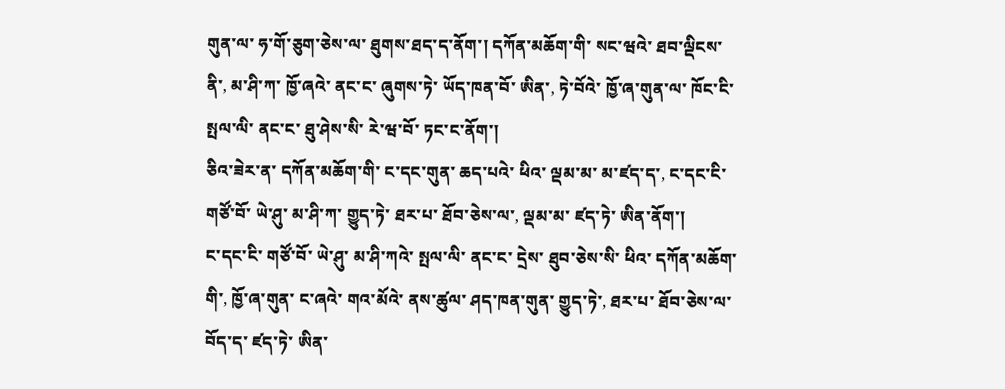གུན་ལ་ ཧ་གོ་ཅུག་ཅེས་ལ་ ཐུགས་ཐད་ད་ནོག་། དཀོན་མཆོག་གི་ སང་ཝའེ་ ཐབ་ལྡིངས་ ནི་, མ་ཤི་ཀ་ ཁྱོ་ཞའེ་ ནང་ང་ ཞུགས་ཏེ་ ཡོད་ཁན་བོ་ ཨིན་, ཏེ་བོའེ་ ཁྱོ་ཞ་གུན་ལ་ ཁོང་ངི་ སྤལ་ལི་ ནང་ང་ ཐུ་ཤེས་སི་ རེ་ཝ་བོ་ ཏང་ང་ནོག་།
ཅིའ་ཟེར་ན་ དཀོན་མཆོག་གི་ ང་དང་གུན་ ཆད་པའེ་ ཕིའ་ ལྡམ་མ་ མ་ཛད་ད་, ང་དང་ངི་ གཙོ་བོ་ ཡེ་ཤུ་ མ་ཤི་ཀ་ གྱུད་ཏེ་ ཐར་པ་ ཐོབ་ཅེས་ལ་, ལྡམ་མ་ ཛད་ཏེ་ ཨིན་ནོག་།
ང་དང་ངི་ གཙོ་བོ་ ཡེ་ཤུ་ མ་ཤི་ཀའེ་ སྤལ་ལི་ ནང་ང་ དྲེས་ ཐུབ་ཅེས་སི་ ཕིའ་ དཀོན་མཆོག་གི་, ཁྱོ་ཞ་གུན་ ང་ཞའེ་ གའ་མོའེ་ ནས་ཚུལ་ ཤད་ཁན་གུན་ གྱུད་ཏེ་, ཐར་པ་ ཐོབ་ཅེས་ལ་ བོད་ད་ ཛད་ཏེ་ ཨིན་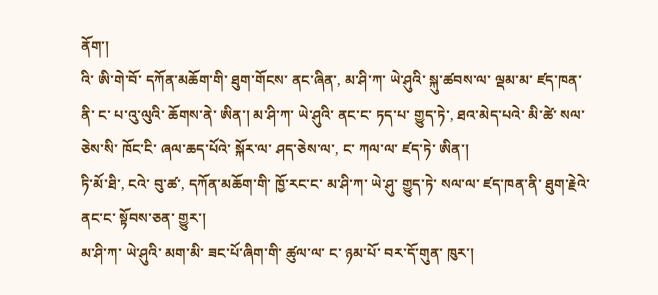ནོག་།
འི་ ཨི་གེ་བོ་ དཀོན་མཆོག་གི་ ཐུག་གོངས་ ནང་ཞིན་, མ་ཤི་ཀ་ ཡེ་ཤུའི་ སྐུ་ཚབས་ལ་ ལྡམ་མ་ ཛད་ཁན་ནི་ ང་ པ་འུ་ལུའི་ ཆོགས་ནེ་ ཨིན་། མ་ཤི་ཀ་ ཡེ་ཤུའི་ ནང་ང་ ཏད་པ་ གྱུད་ཏེ་, ཐའ་མེད་པའེ་ མི་ཚེ་ སལ་ཅེས་སི་ ཁོང་ངི་ ཞལ་ཆད་པོའེ་ སྐོར་ལ་ ཤད་ཅེས་ལ་, ང་ ཀལ་ལ་ ཛད་ཏེ་ ཨིན་།
ཏི་མོ་ཐི་, ངའེ་ བུ་ཚ་, དཀོན་མཆོག་གི་ ཁྱོ་རང་ང་ མ་ཤི་ཀ་ ཡེ་ཤུ་ གྱུད་ཏེ་ སལ་ལ་ ཛད་ཁན་ནི་ ཐུག་རྗེའེ་ ནང་ང་ སྟོབས་ཅན་ གྱུར་།
མ་ཤི་ཀ་ ཡེ་ཤུའི་ མག་མི་ ཟང་པོ་ཞིག་གི་ ཚུལ་ལ་ ང་ ཉམ་པོ་ བར་དོ་གུན་ ཁུར་།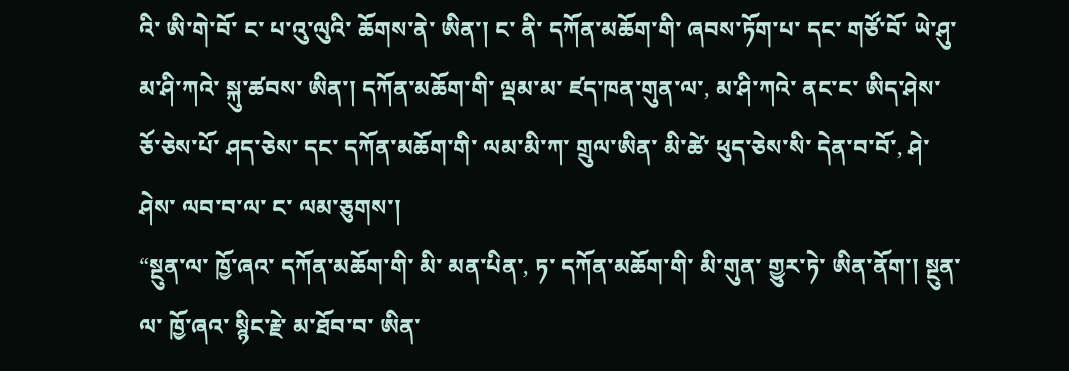འི་ ཨི་གེ་བོ་ ང་ པ་འུ་ལུའི་ ཆོགས་ནེ་ ཨིན་། ང་ ནི་ དཀོན་མཆོག་གི་ ཞབས་ཏོག་པ་ དང་ གཙོ་བོ་ ཡེ་ཤུ་ མ་ཤི་ཀའེ་ སྐུ་ཚབས་ ཨིན་། དཀོན་མཆོག་གི་ ལྡམ་མ་ ཛད་ཁན་གུན་ལ་, མ་ཤི་ཀའེ་ ནང་ང་ ཨིད་ཤེས་ ཅོ་ཅེས་པོ་ ཤད་ཅེས་ དང་ དཀོན་མཆོག་གི་ ལམ་མི་ཀ་ གྲུལ་ཨིན་ མི་ཚེ་ ཕུད་ཅེས་སི་ དེན་བ་བོ་, ཤེ་ཤེས་ ལབ་བ་ལ་ ང་ ལམ་ཅུགས་།
“སྔུན་ལ་ ཁྱོ་ཞའ་ དཀོན་མཆོག་གི་ མི་ མན་པིན་, ཏ་ དཀོན་མཆོག་གི་ མི་གུན་ གྱུར་ཏེ་ ཨིན་ནོག་། སྔུན་ལ་ ཁྱོ་ཞའ་ སྙིང་རྗེ་ མ་ཐོབ་བ་ ཨིན་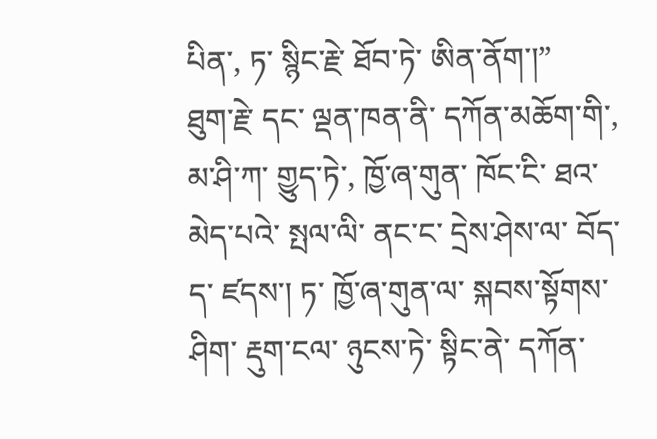པིན་, ཏ་ སྙིང་རྗེ་ ཐོབ་ཏེ་ ཨིན་ནོག་།”
ཐུག་རྗེ་ དང་ ལྡན་ཁན་ནི་ དཀོན་མཆོག་གི་, མ་ཤི་ཀ་ གྱུད་ཏེ་, ཁྱོ་ཞ་གུན་ ཁོང་ངི་ ཐའ་མེད་པའེ་ སྤལ་ལི་ ནང་ང་ དྲེས་ཤེས་ལ་ བོད་ད་ ཛདས་། ཏ་ ཁྱོ་ཞ་གུན་ལ་ སྐབས་སྟོགས་ཤིག་ རྡུག་ངལ་ ཉུངས་ཏེ་ སྟིང་ནེ་ དཀོན་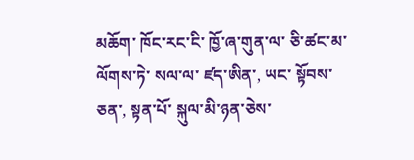མཆོག་ ཁོང་རང་ངི་ ཁྱོ་ཞ་གུན་ལ་ ཅི་ཚང་མ་ ལོགས་ཏེ་ སལ་ལ་ ཛད་ཨིན་, ཡང་ སྟོབས་ཅན་, སྟན་པོ་ སྐུལ་མི་ཉན་ཅེས་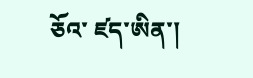ཅོའ་ ཛད་ཨིན་།